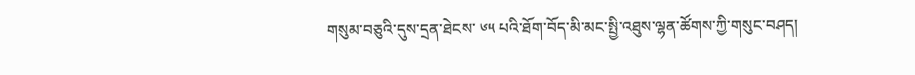གསུམ་བཅུའི་དུས་དྲན་ཐེངས་ ༦༥ པའི་ཐོག་བོད་མི་མང་སྤྱི་འཐུས་ལྷན་ཚོགས་ཀྱི་གསུང་བཤད།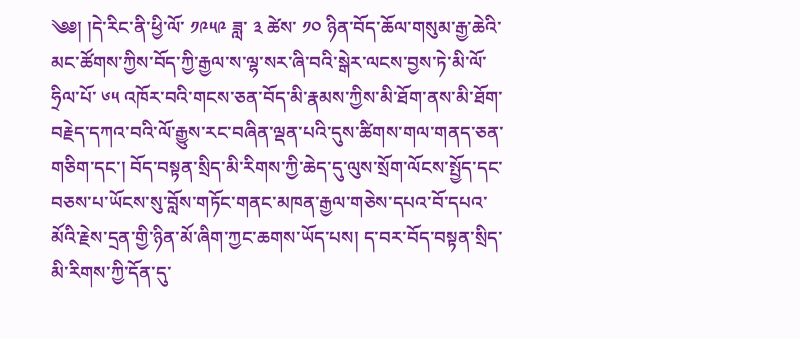༄༅། །དེ་རིང་ནི་ཕྱི་ལོ་ ༡༩༥༩ ཟླ་ ༣ ཚེས་ ༡༠ ཉིན་བོད་ཆོལ་གསུམ་རྒྱ་ཆེའི་མང་ཚོགས་ཀྱིས་བོད་ཀྱི་རྒྱལ་ས་ལྷ་སར་ཞི་བའི་སྒེར་ལངས་བྱས་ཏེ་མི་ལོ་ཧྲིལ་པོ་ ༦༥ འཁོར་བའི་གངས་ཅན་བོད་མི་རྣམས་ཀྱིས་མི་ཐོག་ནས་མི་ཐོག་བརྗེད་དཀའ་བའི་ལོ་རྒྱུས་རང་བཞིན་ལྡན་པའི་དུས་ཚིགས་གལ་གནད་ཅན་གཅིག་དང་། བོད་བསྟན་སྲིད་མི་རིགས་ཀྱི་ཆེད་དུ་ལུས་སྲོག་ལོངས་སྤྱོད་དང་བཅས་པ་ཡོངས་སུ་བློས་གཏོང་གནང་མཁན་རྒྱལ་གཅེས་དཔའ་བོ་དཔའ་མོའི་རྗེས་དྲན་གྱི་ཉིན་མོ་ཞིག་ཀྱང་ཆགས་ཡོད་པས། ད་བར་བོད་བསྟན་སྲིད་མི་རིགས་ཀྱི་དོན་དུ་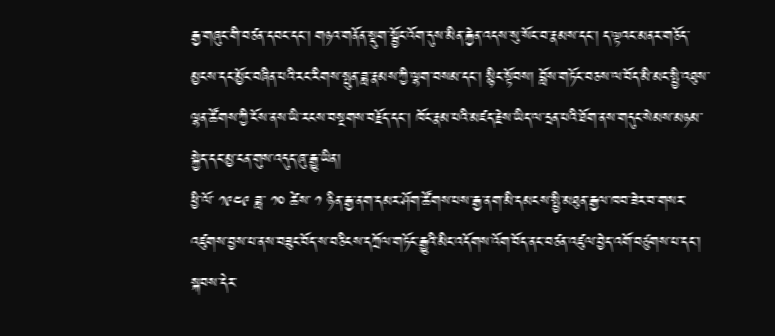རྒྱ་གཞུང་གི་བཙན་དབང་དང་། གཉའ་གནོན་སྡུག་སྦྱོང་འོག་དུས་མིན་རྐྱེན་འདས་སུ་སོང་བ་རྣམས་དང་། ད་ལྟའང་མནར་གཅོད་མྱངས་དང་མྱོང་བཞིན་པའི་རང་རིགས་སྤུན་ཟླ་རྣམས་ཀྱི་ལྷག་བསམ་དང་། སྙིང་སྟོབས། བློས་གཏོང་བཅས་ལ་བོད་མི་མང་སྤྱི་འཐུས་ལྷན་ཚོགས་ཀྱི་ངོས་ནས་ཡི་རངས་བསྔགས་བརྗོད་དང་། ཁོང་རྣམ་པའི་མཛད་རྗེས་ཡིད་ལ་དྲན་པའི་ཐོག་ནས་གདུང་སེམས་མཉམ་སྐྱེད་དང་མྱ་ངན་གུས་འདུད་ཞུ་རྒྱུ་ཡིན།
ཕྱི་ལོ་ ༡༩༤༩ ཟླ་ ༡༠ ཚེས་ ༡ ཉིན་རྒྱ་ནག་དམར་ཤོག་ཚོགས་པས་རྒྱ་ནག་མི་དམངས་སྤྱི་མཐུན་རྒྱལ་ཁབ་ཟེར་བ་གསར་འཛུགས་བྱས་པ་ནས་བཟུང་བོད་ས་བཅིངས་དཀྲོལ་གཏོང་རྒྱུའི་མིང་འདོགས་འོག་བོད་ནང་བཙན་འཛུལ་བྱེད་འགོ་བཙུགས་པ་དང་། སྐབས་དེར་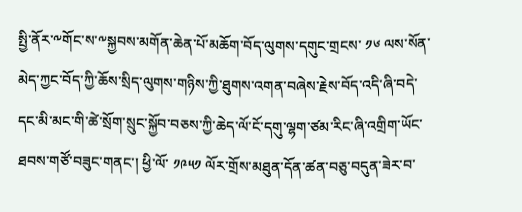སྤྱི་ནོར་༸གོང་ས་༸སྐྱབས་མགོན་ཆེན་པོ་མཆོག་བོད་ལུགས་དགུང་གྲངས་ ༡༦ ལས་སོན་མེད་ཀྱང་བོད་ཀྱི་ཆོས་སྲིད་ལུགས་གཉིས་ཀྱི་ཐུགས་འགན་བཞེས་རྗེས་བོད་འདི་ཞི་བདེ་དང་མི་མང་གི་ཚེ་སྲོག་སྲུང་སྐྱོབ་བཅས་ཀྱི་ཆེད་ལོ་ངོ་དགུ་ལྷག་ཙམ་རིང་ཞི་འགྲིག་ཡོང་ཐབས་གཙོ་བཟུང་གནང་། ཕྱི་ལོ་ ༡༩༥༡ ལོར་གྲོས་མཐུན་དོན་ཚན་བཅུ་བདུན་ཟེར་བ་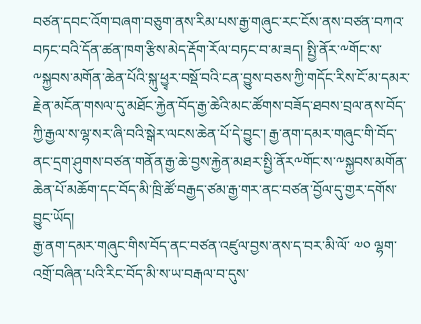བཙན་དབང་འོག་བཞག་བཅུག་ནས་རིམ་པས་རྒྱ་གཞུང་རང་ངོས་ནས་བཙན་བཀའ་བཏང་བའི་དོན་ཚན་ཁག་རྩིས་མེད་རྡོག་རོལ་བཏང་བ་མ་ཟད། སྤྱི་ནོར་༸གོང་ས་༸སྐྱབས་མགོན་ཆེན་པོའི་སྐུ་ཕྱྭར་བསྡོ་བའི་ངན་བྱུས་བཅས་ཀྱི་གདོང་རིས་ངོ་མ་དམར་རྗེན་མངོན་གསལ་དུ་མཐོང་རྐྱེན་བོད་རྒྱ་ཆེའི་མང་ཚོགས་བཟོད་ཐབས་བྲལ་ནས་བོད་ཀྱི་རྒྱལ་ས་ལྷ་སར་ཞི་བའི་སྒེར་ལངས་ཆེན་པོ་དེ་བྱུང་། རྒྱ་ནག་དམར་གཞུང་གི་བོད་ནང་དྲག་ཤུགས་བཙན་གནོན་རྒྱ་ཆེ་བྱས་རྐྱེན་མཐར་སྤྱི་ནོར༸གོང་ས་༸སྐྱབས་མགོན་ཆེན་པོ་མཆོག་དང་བོད་མི་ཁྲི་ཚོ་བརྒྱད་ཙམ་རྒྱ་གར་ནང་བཙན་བྱོལ་དུ་གྱར་དགོས་བྱུང་ཡོད།
རྒྱ་ནག་དམར་གཞུང་གིས་བོད་ནང་བཙན་འཛུལ་བྱས་ནས་ད་བར་མི་ལོ་ ༧༠ ལྷག་འགྲོ་བཞིན་པའི་རིང་བོད་མི་ས་ཡ་བརྒལ་བ་དུས་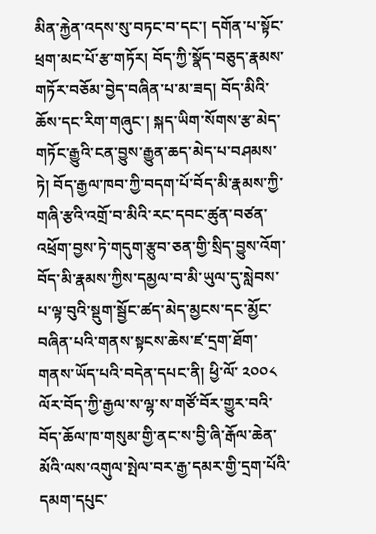མིན་རྐྱེན་འདས་སུ་བཏང་བ་དང་། དགོན་པ་སྟོང་ཕྲག་མང་པོ་རྩ་གཏོར། བོད་ཀྱི་སྣོད་བཅུད་རྣམས་གཏོར་བཅོམ་བྱེད་བཞིན་པ་མ་ཟད། བོད་མིའི་ཆོས་དང་རིག་གཞུང་། སྐད་ཡིག་སོགས་རྩ་མེད་གཏོང་རྒྱུའི་ངན་བྱུས་རྒྱུན་ཆད་མེད་པ་བཤམས་ཏེ། བོད་རྒྱལ་ཁབ་ཀྱི་བདག་པོ་བོད་མི་རྣམས་ཀྱི་གཞི་རྩའི་འགྲོ་བ་མིའི་རང་དབང་ཚུན་བཙན་འཕྲོག་བྱས་ཏེ་གདུག་རྩུབ་ཅན་གྱི་སྲིད་བྱུས་འོག་བོད་མི་རྣམས་ཀྱིས་དམྱལ་བ་མི་ཡུལ་དུ་སླེབས་པ་ལྟ་བུའི་སྡུག་སྦྱོང་ཚད་མེད་མྱངས་དང་མྱོང་བཞིན་པའི་གནས་སྟངས་ཆེས་ཛ་དྲག་ཐོག་གནས་ཡོད་པའི་བདེན་དཔང་ནི། ཕྱི་ལོ་ ༢༠༠༨ ལོར་བོད་ཀྱི་རྒྱལ་ས་ལྷ་ས་གཙོ་བོར་གྱུར་བའི་བོད་ཆོལ་ཁ་གསུམ་གྱི་ནང་ས་བྱི་ཞི་རྒོལ་ཆེན་མོའི་ལས་འགུལ་སྤེལ་བར་རྒྱ་དམར་གྱི་དྲག་པོའི་དམག་དཔུང་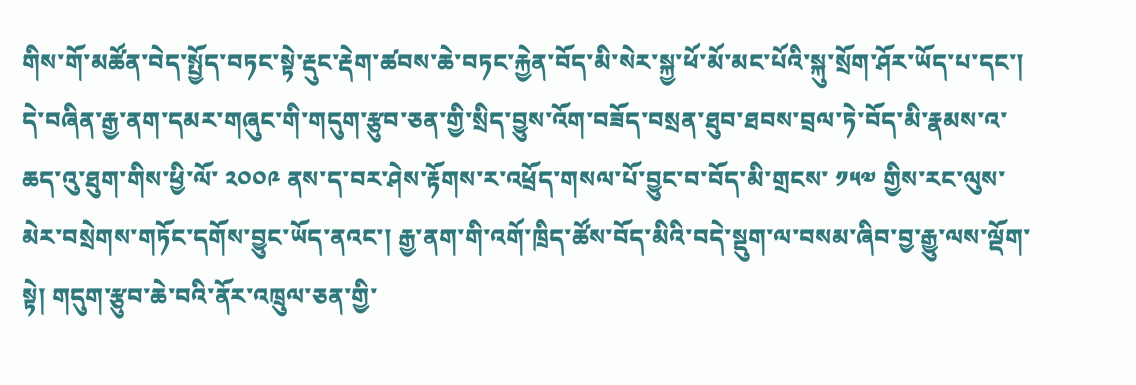གིས་གོ་མཚོན་བེད་སྤྱོད་བཏང་སྟེ་རྡུང་རྡེག་ཚབས་ཆེ་བཏང་རྐྱེན་བོད་མི་སེར་སྐྱ་ཕོ་མོ་མང་པོའི་སྐུ་སྲོག་ཤོར་ཡོད་པ་དང་། དེ་བཞིན་རྒྱ་ནག་དམར་གཞུང་གི་གདུག་རྩུབ་ཅན་གྱི་སྲིད་བྱུས་འོག་བཟོད་བསྲན་ཐུབ་ཐབས་བྲལ་ཏེ་བོད་མི་རྣམས་འ་ཆད་འུ་ཐུག་གིས་ཕྱི་ལོ་ ༢༠༠༩ ནས་ད་བར་ཤེས་རྟོགས་ར་འཕྲོད་གསལ་པོ་བྱུང་བ་བོད་མི་གྲངས་ ༡༥༧ གྱིས་རང་ལུས་མེར་བསྲེགས་གཏོང་དགོས་བྱུང་ཡོད་ནའང་། རྒྱ་ནག་གི་འགོ་ཁྲིད་ཚོས་བོད་མིའི་བདེ་སྡུག་ལ་བསམ་ཞིབ་བྱ་རྒྱུ་ལས་ལྡོག་སྟེ། གདུག་རྩུབ་ཆེ་བའི་ནོར་འཁྲུལ་ཅན་གྱི་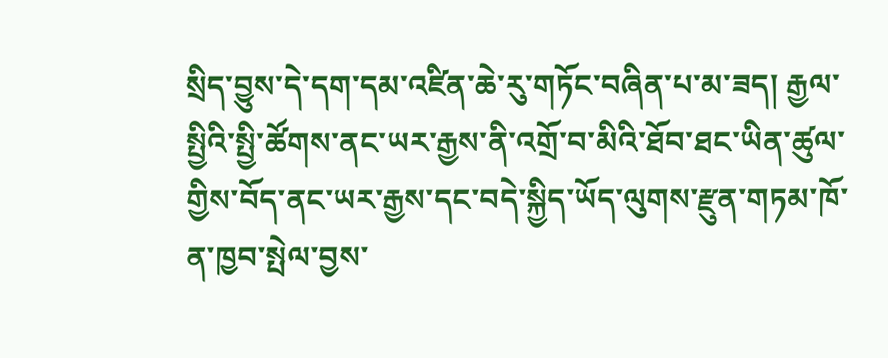སྲིད་བྱུས་དེ་དག་དམ་འཛིན་ཆེ་རུ་གཏོང་བཞིན་པ་མ་ཟད། རྒྱལ་སྤྱིའི་སྤྱི་ཚོགས་ནང་ཡར་རྒྱས་ནི་འགྲོ་བ་མིའི་ཐོབ་ཐང་ཡིན་ཚུལ་གྱིས་བོད་ནང་ཡར་རྒྱས་དང་བདེ་སྐྱིད་ཡོད་ལུགས་རྫུན་གཏམ་ཁོ་ན་ཁྱབ་སྤེལ་བྱས་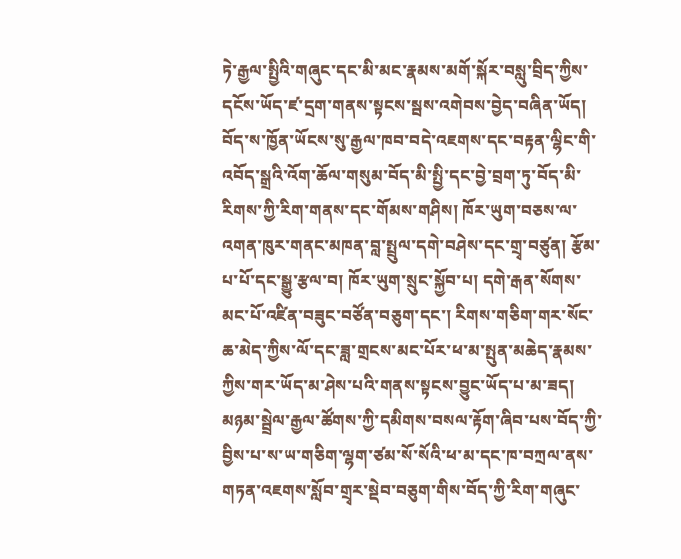ཏེ་རྒྱལ་སྤྱིའི་གཞུང་དང་མི་མང་རྣམས་མགོ་སྐོར་བསླུ་བྲིད་ཀྱིས་དངོས་ཡོད་ཛ་དྲག་གནས་སྟངས་སྦས་འགེབས་བྱེད་བཞིན་ཡོད།
བོད་ས་ཁྱོན་ཡོངས་སུ་རྒྱལ་ཁབ་བདེ་འཇགས་དང་བརྟན་ལྷིང་གི་འབོད་སྒྲའི་འོག་ཆོལ་གསུམ་བོད་མི་སྤྱི་དང་བྱེ་བྲག་ཏུ་བོད་མི་རིགས་ཀྱི་རིག་གནས་དང་གོམས་གཤིས། ཁོར་ཡུག་བཅས་ལ་འགན་ཁུར་གནང་མཁན་བླ་སྤྲུལ་དགེ་བཤེས་དང་གྲྭ་བཙུན། རྩོམ་པ་པོ་དང་སྒྱུ་རྩལ་བ། ཁོར་ཡུག་སྲུང་སྐྱོབ་པ། དགེ་རྒན་སོགས་མང་པོ་འཛིན་བཟུང་བཙོན་བཅུག་དང་། རིགས་གཅིག་གར་སོང་ཆ་མེད་ཀྱིས་ལོ་དང་ཟླ་གྲངས་མང་པོར་ཕ་མ་སྤུན་མཆེད་རྣམས་ཀྱིས་གར་ཡོད་མ་ཤེས་པའི་གནས་སྟངས་བྱུང་ཡོད་པ་མ་ཟད། མཉམ་སྦྲེལ་རྒྱལ་ཚོགས་ཀྱི་དམིགས་བསལ་རྟོག་ཞིབ་པས་བོད་ཀྱི་བྱིས་པ་ས་ཡ་གཅིག་ལྷག་ཙམ་སོ་སོའི་ཕ་མ་དང་ཁ་བཀྲལ་ནས་གཏན་འཇགས་སློབ་གྲྭར་སྡེབ་བཅུག་གིས་བོད་ཀྱི་རིག་གཞུང་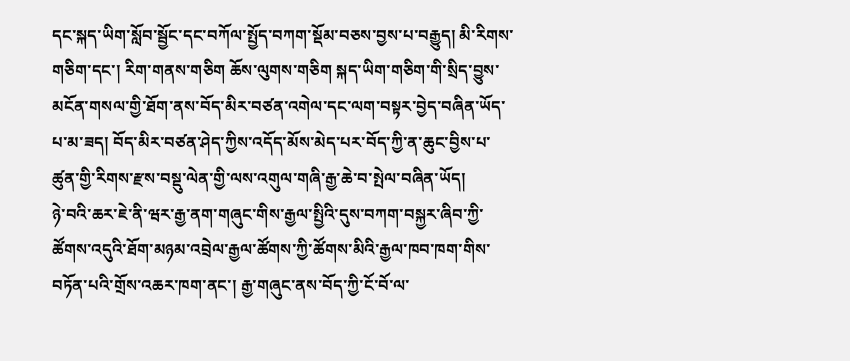དང་སྐད་ཡིག་སློབ་སྦྱོང་དང་བཀོལ་སྤྱོད་བཀག་སྡོམ་བཅས་བྱས་པ་བརྒྱུད། མི་རིགས་གཅིག་དང་། རིག་གནས་གཅིག ཆོས་ལུགས་གཅིག སྐད་ཡིག་གཅིག་གི་སྲིད་བྱུས་མངོན་གསལ་གྱི་ཐོག་ནས་བོད་མིར་བཙན་འགེལ་དང་ལག་བསྟར་བྱེད་བཞིན་ཡོད་པ་མ་ཟད། བོད་མིར་བཙན་ཤེད་ཀྱིས་འདོད་མོས་མེད་པར་བོད་ཀྱི་ན་ཆུང་བྱིས་པ་ཚུན་གྱི་རིགས་རྫས་བསྡུ་ལེན་གྱི་ལས་འགུལ་གཞི་རྒྱ་ཆེ་བ་སྤེལ་བཞིན་ཡོད།
ཉེ་བའི་ཆར་ཇེ་ནི་ཝར་རྒྱ་ནག་གཞུང་གིས་རྒྱལ་སྤྱིའི་དུས་བཀག་བསྐྱར་ཞིབ་ཀྱི་ཚོགས་འདུའི་ཐོག་མཉམ་འབྲེལ་རྒྱལ་ཚོགས་ཀྱི་ཚོགས་མིའི་རྒྱལ་ཁབ་ཁག་གིས་བཏོན་པའི་གྲོས་འཆར་ཁག་ནང་། རྒྱ་གཞུང་ནས་བོད་ཀྱི་ངོ་བོ་ལ་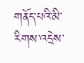གནོད་པའི་མི་རིགས་འདྲེས་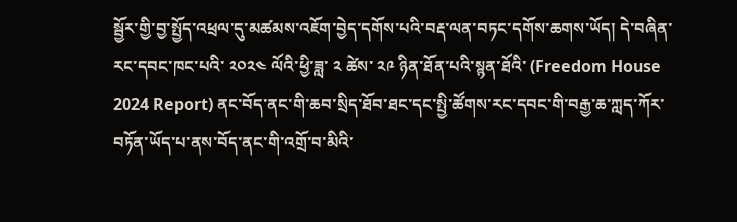སྦྱོར་གྱི་བྱ་སྤྱོད་འཕྲལ་དུ་མཚམས་འཇོག་བྱེད་དགོས་པའི་བརྡ་ལན་བཏང་དགོས་ཆགས་ཡོད། དེ་བཞིན་རང་དབང་ཁང་པའི་ ༢༠༢༤ ལོའི་ཕྱི་ཟླ་ ༢ ཚེས་ ༢༩ ཉིན་ཐོན་པའི་སྙན་ཐོའི་ (Freedom House 2024 Report) ནང་བོད་ནང་གི་ཆབ་སྲིད་ཐོབ་ཐང་དང་སྤྱི་ཚོགས་རང་དབང་གི་བརྒྱ་ཆ་ཀླད་ཀོར་བཏོན་ཡོད་པ་ནས་བོད་ནང་གི་འགྲོ་བ་མིའི་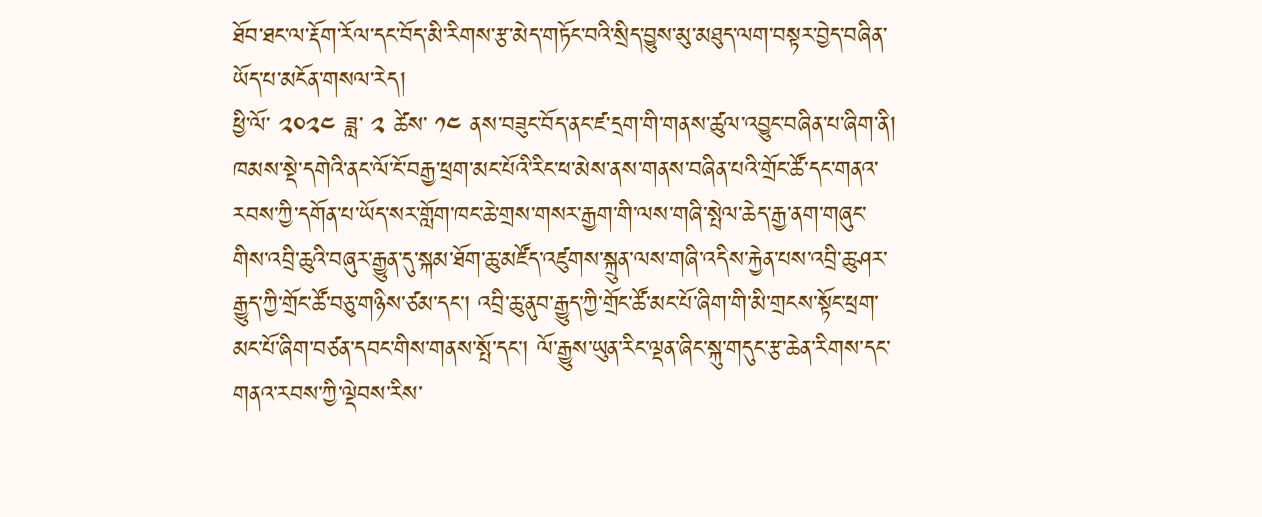ཐོབ་ཐང་ལ་རྡོག་རོལ་དང་བོད་མི་རིགས་རྩ་མེད་གཏོང་བའི་སྲིད་བྱུས་མུ་མཐུད་ལག་བསྟར་བྱེད་བཞིན་ཡོད་པ་མངོན་གསལ་རེད།
ཕྱི་ལོ་ ༢༠༢༤ ཟླ་ ༢ ཚེས་ ༡༤ ནས་བཟུང་བོད་ནང་ཛ་དྲག་གི་གནས་ཚུལ་འབྱུང་བཞིན་པ་ཞིག་ནི། ཁམས་སྡེ་དགེའི་ནང་ལོ་ངོ་བརྒྱ་ཕྲག་མང་པོའི་རིང་ཕ་མེས་ནས་གནས་བཞིན་པའི་གྲོང་ཚོ་དང་གནའ་རབས་ཀྱི་དགོན་པ་ཡོད་སར་གློག་ཁང་ཆེ་གྲས་གསར་རྒྱག་གི་ལས་གཞི་སྤེལ་ཆེད་རྒྱ་ནག་གཞུང་གིས་འབྲི་ཆུའི་བཞུར་རྒྱུན་དུ་སྐམ་ཐོག་ཆུ་མཛོད་འཛུགས་སྐྲུན་ལས་གཞི་འདིས་རྐྱེན་པས་འབྲི་ཆུ་ཤར་རྒྱུད་ཀྱི་གྲོང་ཚོ་བཅུ་གཉིས་ཙམ་དང་། འབྲི་ཆུ་ནུབ་རྒྱུད་ཀྱི་གྲོང་ཚོ་མང་པོ་ཞིག་གི་མི་གྲངས་སྟོང་ཕྲག་མང་པོ་ཞིག་བཙན་དབང་གིས་གནས་སྤོ་དང་། ལོ་རྒྱུས་ཡུན་རིང་ལྡན་ཞིང་སྐུ་གདུང་རྩ་ཆེན་རིགས་དང་གནའ་རབས་ཀྱི་ལྡེབས་རིས་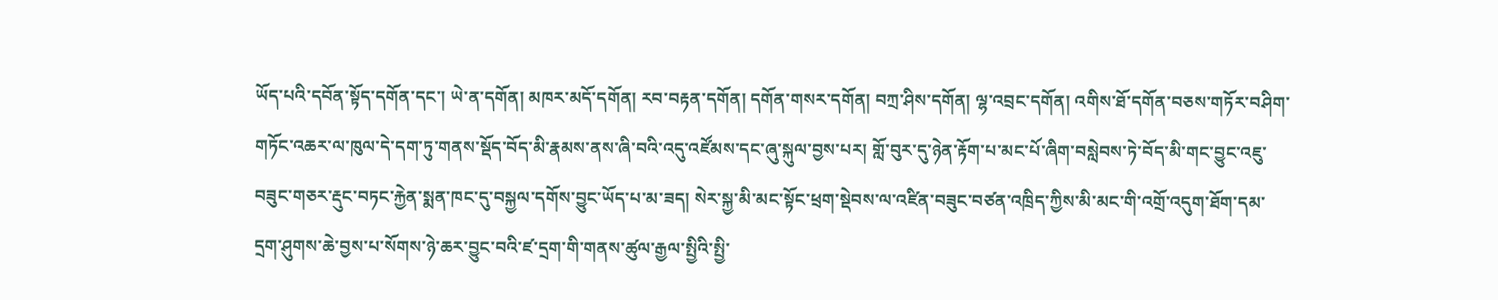ཡོད་པའི་དབོན་སྟོད་དགོན་དང་། ཡེ་ན་དགོན། མཁར་མདོ་དགོན། རབ་བརྟན་དགོན། དགོན་གསར་དགོན། བཀྲ་ཤིས་དགོན། ལྷ་འབྲང་དགོན། འགིས་ཐོ་དགོན་བཅས་གཏོར་བཤིག་གཏོང་འཆར་ལ་ཁུལ་དེ་དག་ཏུ་གནས་སྡོད་བོད་མི་རྣམས་ནས་ཞི་བའི་འདུ་འཛོམས་དང་ཞུ་སྐུལ་བྱས་པར། གློ་བུར་དུ་ཉེན་རྟོག་པ་མང་པོ་ཞིག་བསླེབས་ཏེ་བོད་མི་གང་བྱུང་འཇུ་བཟུང་གཅར་རྡུང་བཏང་རྐྱེན་སྨན་ཁང་དུ་བསྐྱལ་དགོས་བྱུང་ཡོད་པ་མ་ཟད། སེར་སྐྱ་མི་མང་སྟོང་ཕྲག་སྡེབས་ལ་འཛིན་བཟུང་བཙན་འཁྲིད་ཀྱིས་མི་མང་གི་འགྲོ་འདུག་ཐོག་དམ་དྲག་ཤུགས་ཆེ་བྱས་པ་སོགས་ཉེ་ཆར་བྱུང་བའི་ཛ་དྲག་གི་གནས་ཚུལ་རྒྱལ་སྤྱིའི་སྤྱི་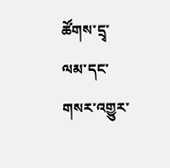ཚོགས་དྲྭ་ལམ་དང་གསར་འགྱུར་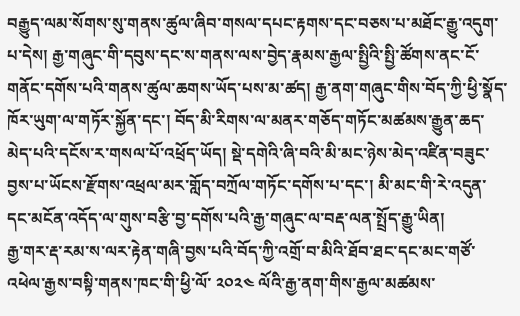བརྒྱུད་ལམ་སོགས་སུ་གནས་ཚུལ་ཞིབ་གསལ་དཔང་རྟགས་དང་བཅས་པ་མཐོང་རྒྱུ་འདུག་པ་དེས། རྒྱ་གཞུང་གི་དབུས་དང་ས་གནས་ལས་བྱེད་རྣམས་རྒྱལ་སྤྱིའི་སྤྱི་ཚོགས་ནང་ངོ་གནོང་དགོས་པའི་གནས་ཚུལ་ཆགས་ཡོད་པས་མ་ཚད། རྒྱ་ནག་གཞུང་གིས་བོད་ཀྱི་ཕྱི་སྣོད་ཁོར་ཡུག་ལ་གཏོར་སྐྱོན་དང་། བོད་མི་རིགས་ལ་མནར་གཅོད་གཏོང་མཚམས་རྒྱུན་ཆད་མེད་པའི་དངོས་ར་གསལ་པོ་འཕྲོད་ཡོད། སྡེ་དགེའི་ཞི་བའི་མི་མང་ཉེས་མེད་འཛིན་བཟུང་བྱས་པ་ཡོངས་རྫོགས་འཕྲལ་མར་གློད་བཀྲོལ་གཏོང་དགོས་པ་དང་། མི་མང་གི་རེ་འདུན་དང་མངོན་འདོད་ལ་གུས་བརྩི་བྱ་དགོས་པའི་རྒྱ་གཞུང་ལ་བརྡ་ལན་སྤྲོད་རྒྱུ་ཡིན།
རྒྱ་གར་རྡ་རམ་ས་ལར་རྟེན་གཞི་བྱས་པའི་བོད་ཀྱི་འགྲོ་བ་མིའི་ཐོབ་ཐང་དང་མང་གཙོ་འཕེལ་རྒྱས་བསྟི་གནས་ཁང་གི་ཕྱི་ལོ་ ༢༠༢༤ ལོའི་རྒྱ་ནག་གིས་རྒྱལ་མཚམས་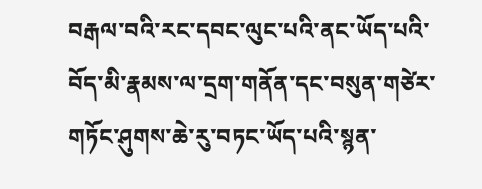བརྒལ་བའི་རང་དབང་ལུང་པའི་ནང་ཡོད་པའི་བོད་མི་རྣམས་ལ་དྲག་གནོན་དང་བསུན་གཙེར་གཏོང་ཤུགས་ཆེ་རུ་བཏང་ཡོད་པའི་སྙན་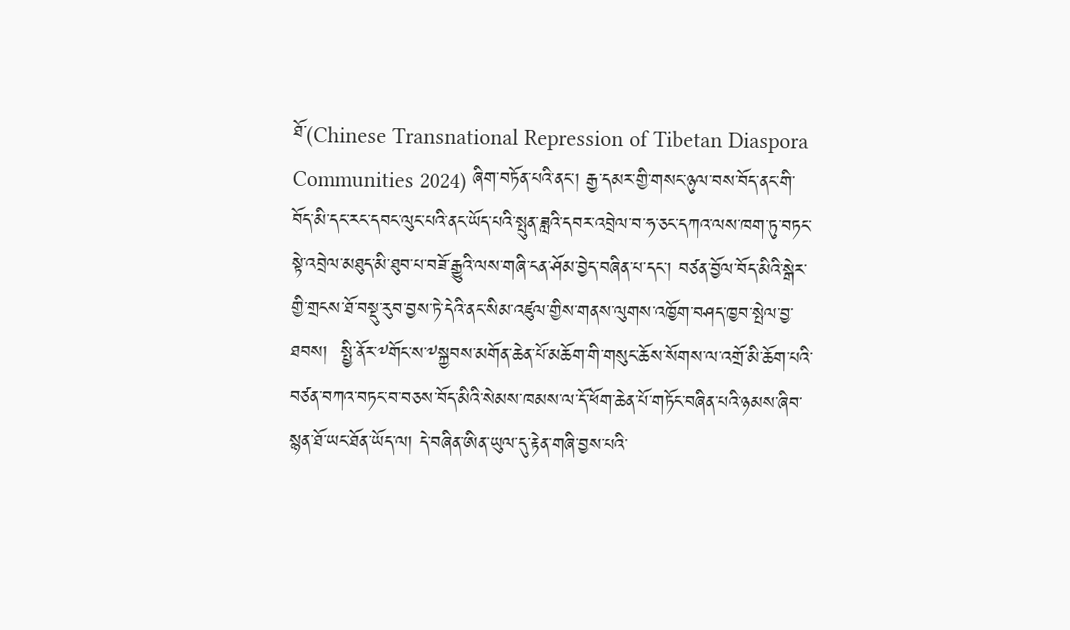ཐོ་(Chinese Transnational Repression of Tibetan Diaspora Communities 2024) ཞིག་བཏོན་པའི་ནང་། རྒྱ་དམར་གྱི་གསང་ཉུལ་བས་བོད་ནང་གི་བོད་མི་དང་རང་དབང་ལུང་པའི་ནང་ཡོད་པའི་སྤུན་ཟླའི་དབར་འབྲེལ་བ་ཧ་ཅང་དཀའ་ལས་ཁག་ཏུ་བཏང་སྟེ་འབྲེལ་མཐུད་མི་ཐུབ་པ་བཟོ་རྒྱུའི་ལས་གཞི་ངན་ཤོམ་བྱེད་བཞིན་པ་དང་། བཙན་བྱོལ་བོད་མིའི་སྒེར་གྱི་གྲངས་ཐོ་བསྡུ་རུབ་བྱས་ཏེ་དེའི་ནང་སིམ་འཛུལ་གྱིས་གནས་ལུགས་འཁྱོག་བཤད་ཁྱབ་སྤེལ་བྱ་ཐབས།  སྤྱི་ནོར་༸གོང་ས་༸སྐྱབས་མགོན་ཆེན་པོ་མཆོག་གི་གསུང་ཆོས་སོགས་ལ་འགྲོ་མི་ཆོག་པའི་བཙན་བཀའ་བཏང་བ་བཅས་བོད་མིའི་སེམས་ཁམས་ལ་དོ་ཕོག་ཆེན་པོ་གཏོང་བཞིན་པའི་ཉམས་ཞིབ་སྙན་ཐོ་ཡང་ཐོན་ཡོད་ལ། དེ་བཞིན་ཨིན་ཡུལ་དུ་རྟེན་གཞི་བྱས་པའི་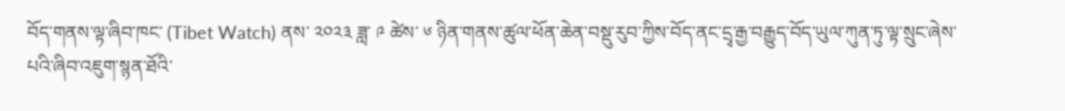བོད་གནས་ལྟ་ཞིབ་ཁང་ (Tibet Watch) ནས་ ༢༠༢༣ ཟླ་ ༩ ཚེས་ ༦ ཉིན་གནས་ཚུལ་ཕོན་ཆེན་བསྡུ་རུབ་ཀྱིས་བོད་ནང་དྲྭ་རྒྱ་བརྒྱུད་བོད་ཡུལ་ཀུན་ཏུ་ལྟ་སྲུང་ཞེས་པའི་ཞིབ་འཇུག་སྙན་ཐོའི་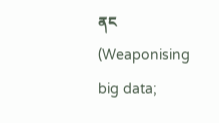ནང (Weaponising big data;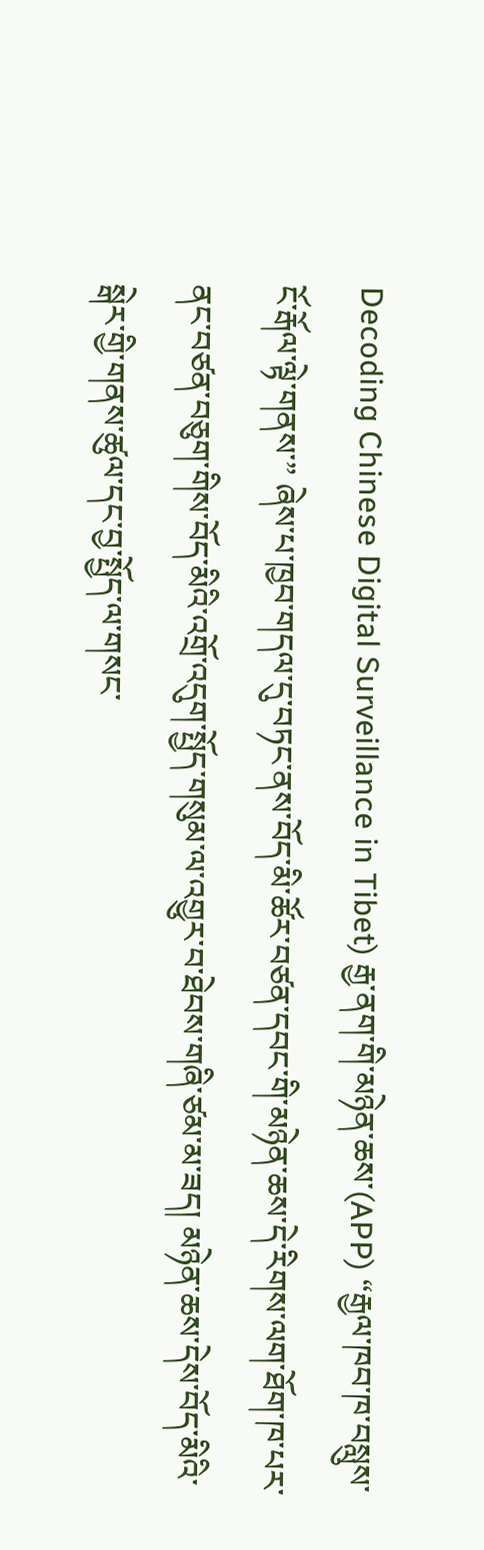Decoding Chinese Digital Surveillance in Tibet) རྒྱ་ནག་གི་མཉེན་ཆས་(APP) “རྒྱལ་ཁབ་ཁ་བསླུས་ངོ་རྒོལ་ལྟེ་གནས་” ཞེས་པ་ཁྱབ་གདལ་དུ་བཏང་ནས་བོད་མི་ཚོར་བཙན་དབང་གི་མཉེན་ཆས་དེ་རིགས་ལག་ཐོག་ཁ་པར་ནང་བཙན་བཅུག་གིས་བོད་མིའི་འགྲོ་འདུག་སྤྱོད་གསུམ་ལ་འགྱུར་བ་ཐེབས་གཞི་ཙམ་མ་ཟད། མཉེན་ཆས་དེས་བོད་མིའི་སྒེར་གྱི་གནས་ཚུལ་དང་བྱ་སྤྱོད་ལ་གསང་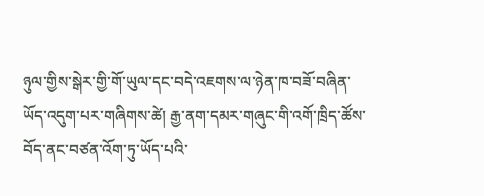ཉུལ་གྱིས་སྒེར་གྱི་གོ་ཡུལ་དང་བདེ་འཇགས་ལ་ཉེན་ཁ་བཟོ་བཞིན་ཡོད་འདུག་པར་གཞིགས་ཚེ། རྒྱ་ནག་དམར་གཞུང་གི་འགོ་ཁྲིད་ཚོས་བོད་ནང་བཙན་འོག་ཏུ་ཡོད་པའི་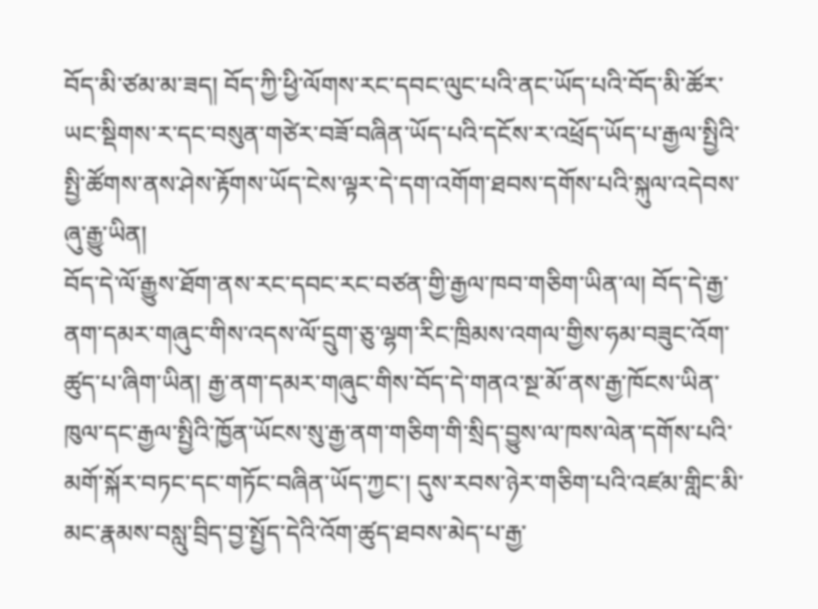བོད་མི་ཙམ་མ་ཟད། བོད་ཀྱི་ཕྱི་ལོགས་རང་དབང་ལུང་པའི་ནང་ཡོད་པའི་བོད་མི་ཚོར་ཡང་སྡིགས་ར་དང་བསུན་གཙེར་བཟོ་བཞིན་ཡོད་པའི་དངོས་ར་འཕྲོད་ཡོད་པ་རྒྱལ་སྤྱིའི་སྤྱི་ཚོགས་ནས་ཤེས་རྟོགས་ཡོད་ངེས་ལྟར་དེ་དག་འགོག་ཐབས་དགོས་པའི་སྐུལ་འདེབས་ཞུ་རྒྱུ་ཡིན།
བོད་དེ་ལོ་རྒྱུས་ཐོག་ནས་རང་དབང་རང་བཙན་གྱི་རྒྱལ་ཁབ་གཅིག་ཡིན་ལ། བོད་དེ་རྒྱ་ནག་དམར་གཞུང་གིས་འདས་ལོ་དྲུག་ཅུ་ལྷག་རིང་ཁྲིམས་འགལ་གྱིས་ཧམ་བཟུང་འོག་ཚུད་པ་ཞིག་ཡིན། རྒྱ་ནག་དམར་གཞུང་གིས་བོད་དེ་གནའ་སྔ་མོ་ནས་རྒྱ་ཁོངས་ཡིན་ཁུལ་དང་རྒྱལ་སྤྱིའི་ཁྱོན་ཡོངས་སུ་རྒྱ་ནག་གཅིག་གི་སྲིད་བྱུས་ལ་ཁས་ལེན་དགོས་པའི་མགོ་སྐོར་བཏང་དང་གཏོང་བཞིན་ཡོད་ཀྱང་། དུས་རབས་ཉེར་གཅིག་པའི་འཛམ་གླིང་མི་མང་རྣམས་བསླུ་བྲིད་བྱ་སྤྱོད་དེའི་འོག་ཚུད་ཐབས་མེད་པ་རྒྱ་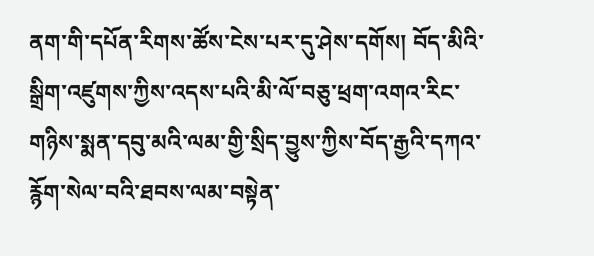ནག་གི་དཔོན་རིགས་ཚོས་ངེས་པར་དུ་ཤེས་དགོས། བོད་མིའི་སྒྲིག་འཛུགས་ཀྱིས་འདས་པའི་མི་ལོ་བཅུ་ཕྲག་འགའ་རིང་གཉིས་སྨན་དབུ་མའི་ལམ་གྱི་སྲིད་བྱུས་ཀྱིས་བོད་རྒྱའི་དཀའ་རྙོག་སེལ་བའི་ཐབས་ལམ་བསྟེན་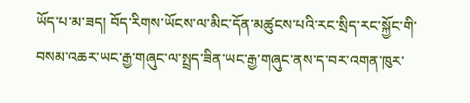ཡོད་པ་མ་ཟད། བོད་རིགས་ཡོངས་ལ་མིང་དོན་མཚུངས་པའི་རང་སྲིད་རང་སྐྱོང་གི་བསམ་འཆར་ཡང་རྒྱ་གཞུང་ལ་སྤྲད་ཟིན་ཡང་རྒྱ་གཞུང་ནས་ད་བར་འགན་ཁུར་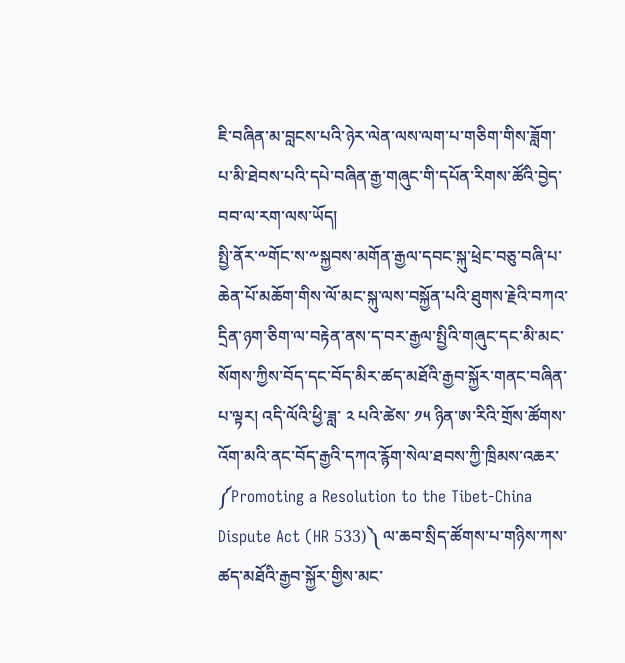ཇི་བཞིན་མ་བླངས་པའི་ཉེར་ལེན་ལས་ལག་པ་གཅིག་གིས་ཟློག་པ་མི་ཐེབས་པའི་དཔེ་བཞིན་རྒྱ་གཞུང་གི་དཔོན་རིགས་ཚོའི་བྱེད་བབ་ལ་རག་ལས་ཡོད།
སྤྱི་ནོར་༸གོང་ས་༸སྐྱབས་མགོན་རྒྱལ་དབང་སྐུ་ཕྲེང་བཅུ་བཞི་པ་ཆེན་པོ་མཆོག་གིས་ལོ་མང་སྐུ་ལས་བསྐྱོན་པའི་ཐུགས་རྗེའི་བཀའ་དྲིན་ཉག་ཅིག་ལ་བརྟེན་ནས་ད་བར་རྒྱལ་སྤྱིའི་གཞུང་དང་མི་མང་སོགས་ཀྱིས་བོད་དང་བོད་མིར་ཚད་མཐོའི་རྒྱབ་སྐྱོར་གནང་བཞིན་པ་ལྟར། འདི་ལོའི་ཕྱི་ཟླ་ ༢ པའི་ཚེས་ ༡༥ ཉིན་ཨ་རིའི་གྲོས་ཚོགས་འོག་མའི་ནང་བོད་རྒྱའི་དཀའ་རྙོག་སེལ་ཐབས་ཀྱི་ཁྲིམས་འཆར་ ༼Promoting a Resolution to the Tibet-China Dispute Act (HR 533)༽ ལ་ཆབ་སྲིད་ཚོགས་པ་གཉིས་ཀས་ཚད་མཐོའི་རྒྱབ་སྐྱོར་གྱིས་མང་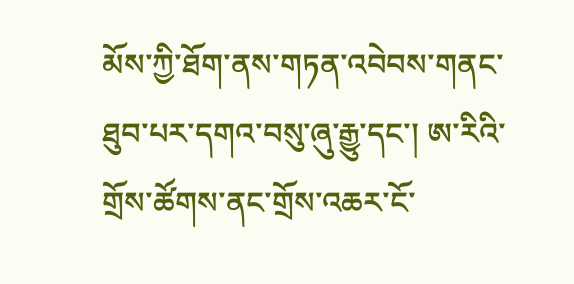མོས་ཀྱི་ཐོག་ནས་གཏན་འབེབས་གནང་ཐུབ་པར་དགའ་བསུ་ཞུ་རྒྱུ་དང་། ཨ་རིའི་གྲོས་ཚོགས་ནང་གྲོས་འཆར་ངོ་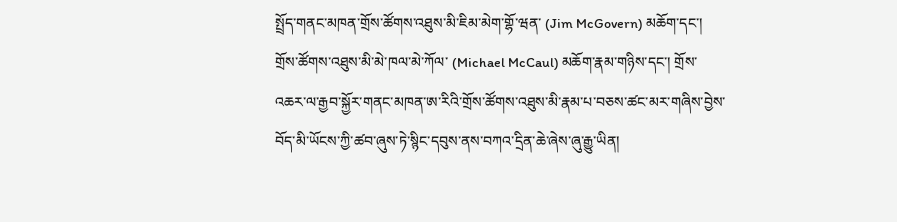སྤྲོད་གནང་མཁན་གྲོས་ཚོགས་འཐུས་མི་ཇིམ་མེག་གྷོ་ཝན་ (Jim McGovern) མཆོག་དང་། གྲོས་ཚོགས་འཐུས་མི་མེ་ཁལ་མེ་ཀོལ་ (Michael McCaul) མཆོག་རྣམ་གཉིས་དང་། གྲོས་འཆར་ལ་རྒྱབ་སྐྱོར་གནང་མཁན་ཨ་རིའི་གྲོས་ཚོགས་འཐུས་མི་རྣམ་པ་བཅས་ཚང་མར་གཞིས་བྱེས་བོད་མི་ཡོངས་ཀྱི་ཚབ་ཞུས་ཏེ་སྙིང་དབུས་ནས་བཀའ་དྲིན་ཆེ་ཞེས་ཞུ་རྒྱུ་ཡིན།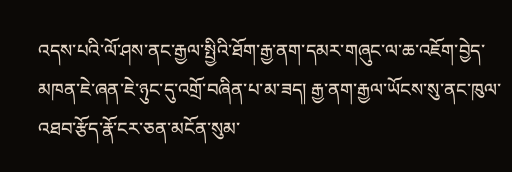འདས་པའི་ལོ་ཤས་ནང་རྒྱལ་སྤྱིའི་ཐོག་རྒྱ་ནག་དམར་གཞུང་ལ་ཆ་འཇོག་བྱེད་མཁན་ཇེ་ཞན་ཇེ་ཉུང་དུ་འགྲོ་བཞིན་པ་མ་ཟད། རྒྱ་ནག་རྒྱལ་ཡོངས་སུ་ནང་ཁུལ་འཐབ་རྩོད་རྣོ་ངར་ཅན་མངོན་སུམ་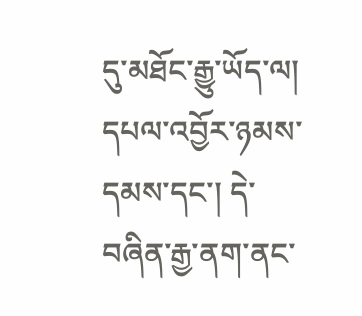དུ་མཐོང་རྒྱུ་ཡོད་ལ། དཔལ་འབྱོར་ཉམས་དམས་དང་། དེ་བཞིན་རྒྱ་ནག་ནང་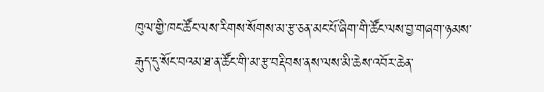ཁུལ་གྱི་ཁང་ཚོང་ལས་རིགས་སོགས་མ་རྩ་ཅན་མང་པོ་ཞིག་གི་ཚོང་ལས་བྱ་གཞག་ཉམས་རྒུད་དུ་སོང་བའམ་ཐ་ན་ཚོང་གི་མ་རྩ་བརྡིབས་ནས་ལས་མི་ཆེས་འབོར་ཆེན་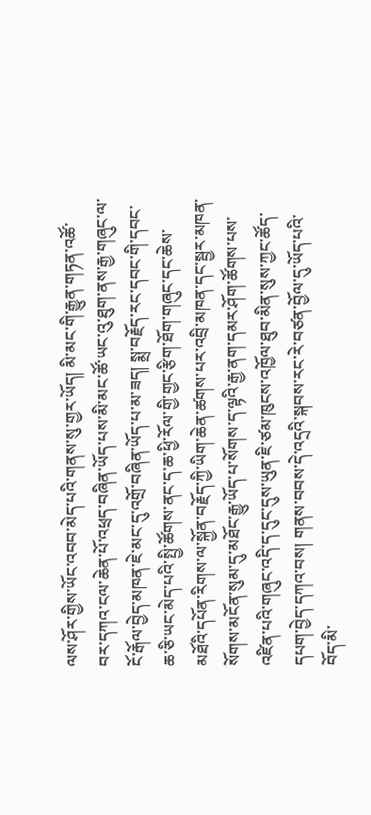ལས་ཤོར་གྱིས་ཡོང་འབབ་མེད་པའི་གནས་སུ་གྱར་ཡོད། མི་མང་གི་རྒྱུན་གཏན་འཚོ་བར་དཀའ་ངལ་ཆེན་པོ་འཕྲད་བཞིན་ཡོད་པས་མི་མང་ཚོ་ཡང་འུ་ཐུག་ནས་རྒྱ་གཞུང་ལ་ངོ་རྒོལ་བྱེད་མཁན་ཇེ་མང་དུ་འགྲོ་བཞིན་ཡོད་པ་མ་ཟད། སྨྲ་བརྗོད་རང་དབང་གི་དབང་ཆ་ཅི་ཡང་མེད་པའི་སྤྱི་ཚོགས་ནང་ད་ཆ་ཕྱི་རོལ་གྱི་གྱང་རྩིག་ཐོག་གཞུང་དང་ཆེས་མཐོའི་དཔོན་རིགས་ལ་སྐྱོན་བརྗོད་ཀྱི་ཡིག་ཆེན་ཚགས་པར་འབྲི་མཁན་དང་སྦྱར་མཁན་སོགས་མངོན་སུམ་དུ་མཐོང་རྒྱུ་ཡོད་པ་སོགས་ད་ལྟའི་རྒྱ་ནག་དམར་ཤོག་ཚོགས་པས་འཛིན་པའི་གཞུང་འདི་ད་དུང་དུས་ཡུན་ཇི་ཙམ་ཁུངས་འཁྱོལ་ཐུབ་མིན་སུས་ཀྱང་ཚོད་དཔག་བྱེད་དཀའ་བས། གནས་བབས་དེ་འདྲའི་སྐབས་རང་རེ་བཙན་བྱོལ་དུ་ཡོད་པའི་བོད་མི་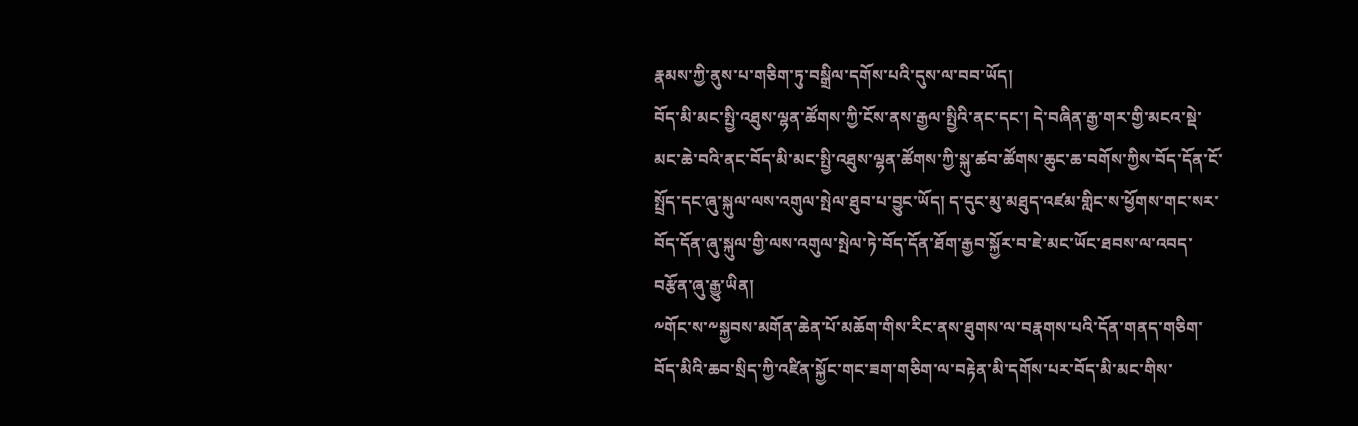རྣམས་ཀྱི་ནུས་པ་གཅིག་ཏུ་བསྒྲིལ་དགོས་པའི་དུས་ལ་བབ་ཡོད།
བོད་མི་མང་སྤྱི་འཐུས་ལྷན་ཚོགས་ཀྱི་ངོས་ནས་རྒྱལ་སྤྱིའི་ནང་དང་། དེ་བཞིན་རྒྱ་གར་གྱི་མངའ་སྡེ་མང་ཆེ་བའི་ནང་བོད་མི་མང་སྤྱི་འཐུས་ལྷན་ཚོགས་ཀྱི་སྐུ་ཚབ་ཚོགས་ཆུང་ཆ་བགོས་ཀྱིས་བོད་དོན་ངོ་སྤྲོད་དང་ཞུ་སྐུལ་ལས་འགུལ་སྤེལ་ཐུབ་པ་བྱུང་ཡོད། ད་དུང་མུ་མཐུད་འཛམ་གླིང་ས་ཕྱོགས་གང་སར་བོད་དོན་ཞུ་སྐུལ་གྱི་ལས་འགུལ་སྤེལ་ཏེ་བོད་དོན་ཐོག་རྒྱབ་སྐྱོར་བ་ཇེ་མང་ཡོང་ཐབས་ལ་འབད་བརྩོན་ཞུ་རྒྱུ་ཡིན།
༸གོང་ས་༸སྐྱབས་མགོན་ཆེན་པོ་མཆོག་གིས་རིང་ནས་ཐུགས་ལ་བརྣགས་པའི་དོན་གནད་གཅིག་བོད་མིའི་ཆབ་སྲིད་ཀྱི་འཛིན་སྐྱོང་གང་ཟག་གཅིག་ལ་བརྟེན་མི་དགོས་པར་བོད་མི་མང་གིས་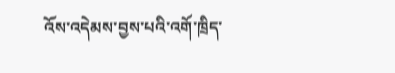འོས་འདེམས་བྱས་པའི་འགོ་ཁྲིད་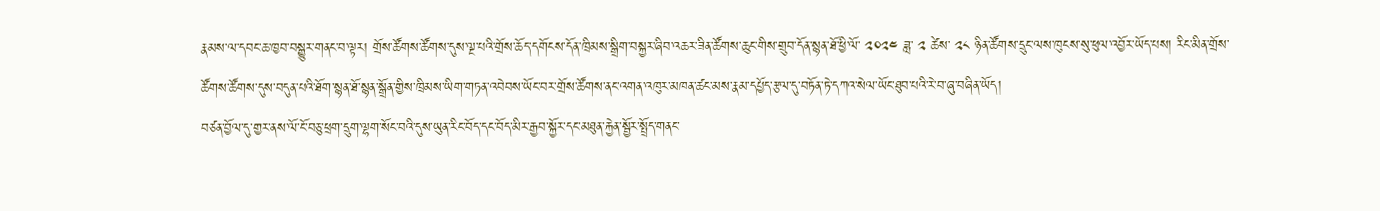རྣམས་ལ་དབང་ཆ་ཁྱབ་བསྒྱུར་གནང་བ་ལྟར། གྲོས་ཚོགས་ཚོགས་དུས་ལྔ་པའི་གྲོས་ཆོད་དགོངས་དོན་ཁྲིམས་སྒྲིག་བསྐྱར་ཞིབ་འཆར་ཟིན་ཚོགས་ཆུང་གིས་གྲུབ་དོན་སྙན་ཐོ་ཕྱི་ལོ་ ༢༠༢༤ ཟླ་ ༢ ཚེས་ ༢༨ ཉིན་ཚོགས་དྲུང་ལས་ཁུངས་སུ་ཕུལ་འབྱོར་ཡོད་པས། རིང་མིན་གྲོས་ཚོགས་ཚོགས་དུས་བདུན་པའི་ཐོག་སྙན་ཐོ་སྙན་སྒྲོན་གྱིས་ཁྲིམས་ཡིག་གཏན་འབེབས་ཡོང་བར་གྲོས་ཚོགས་ནང་འགན་འཁུར་མཁན་ཚང་མས་རྣམ་དཔྱོད་རྩལ་དུ་བཏོན་ཏེ་དཀའ་སེལ་ཡོང་ཐུབ་པའི་རེ་བ་ཞུ་བཞིན་ཡོད།
བཙན་བྱོལ་དུ་གྱར་ནས་ལོ་ངོ་བཅུ་ཕྲག་དྲུག་ལྷག་སོང་བའི་དུས་ཡུན་རིང་བོད་དང་བོད་མིར་རྒྱབ་སྐྱོར་དང་མཐུན་རྐྱེན་སྦྱོར་སྤྲོད་གནང་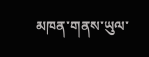མཁན་གནས་ཡུལ་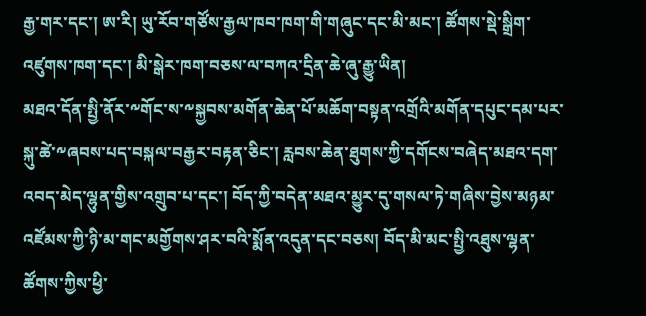རྒྱ་གར་དང་། ཨ་རི། ཡུ་རོབ་གཙོས་རྒྱལ་ཁབ་ཁག་གི་གཞུང་དང་མི་མང་། ཚོགས་སྡེ་སྒྲིག་འཛུགས་ཁག་དང་། མི་སྒེར་ཁག་བཅས་ལ་བཀའ་དྲིན་ཆེ་ཞུ་རྒྱུ་ཡིན།
མཐའ་དོན་སྤྱི་ནོར་༸གོང་ས་༸སྐྱབས་མགོན་ཆེན་པོ་མཆོག་བསྟན་འགྲོའི་མགོན་དཔུང་དམ་པར་སྐུ་ཚེ་༸ཞབས་པད་བསྐལ་བརྒྱར་བརྟན་ཅིང་། རླབས་ཆེན་ཐུགས་ཀྱི་དགོངས་བཞེད་མཐའ་དག་འབད་མེད་ལྷུན་གྱིས་འགྲུབ་པ་དང་། བོད་ཀྱི་བདེན་མཐའ་མྱུར་དུ་གསལ་ཏེ་གཞིས་བྱེས་མཉམ་འཛོམས་ཀྱི་ཉི་མ་གང་མགྱོགས་ཤར་བའི་སྨོན་འདུན་དང་བཅས། བོད་མི་མང་སྤྱི་འཐུས་ལྷན་ཚོགས་ཀྱིས་ཕྱི་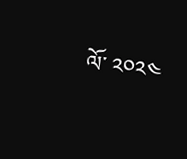ལོ་ ༢༠༢༤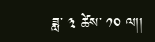ཟླ་ ༣ ཚེས་ ༡༠ ལ།།